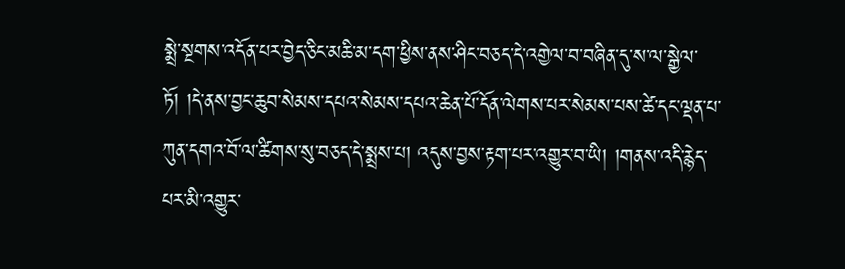སྨྲེ་སྔགས་འདོན་པར་བྱེད་ཅིང་མཆི་མ་དག་ཕྱིས་ནས་ཤིང་བཅད་དེ་འགྱེལ་བ་བཞིན་དུ་ས་ལ་སྒྱེལ་ཏོ། །དེ་ནས་བྱང་ཆུབ་སེམས་དཔའ་སེམས་དཔའ་ཆེན་པོ་དོན་ལེགས་པར་སེམས་པས་ཚེ་དང་ལྡན་པ་ཀུན་དགའ་བོ་ལ་ཚིགས་སུ་བཅད་དེ་སྨྲས་པ། འདུས་བྱས་རྟག་པར་འགྱུར་བ་ཡི། །གནས་འདི་རྙེད་པར་མི་འགྱུར་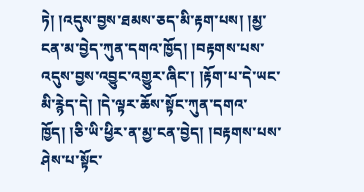ཏེ། །འདུས་བྱས་ཐམས་ཅད་མི་རྟག་པས། །མྱ་ངན་མ་བྱེད་ཀུན་དགའ་ཁྱོད། །བརྟགས་པས་འདུས་བྱས་འབྱུང་འགྱུར་ཞིང་། །རྟོག་པ་དེ་ཡང་མི་རྙེད་དེ། །དེ་ལྟར་ཆོས་སྟོང་ཀུན་དགའ་ཁྱོད། །ཅི་ཡི་ཕྱིར་ན་མྱ་ངན་བྱེད། །བརྟགས་པས་ཤེས་པ་སྟོང་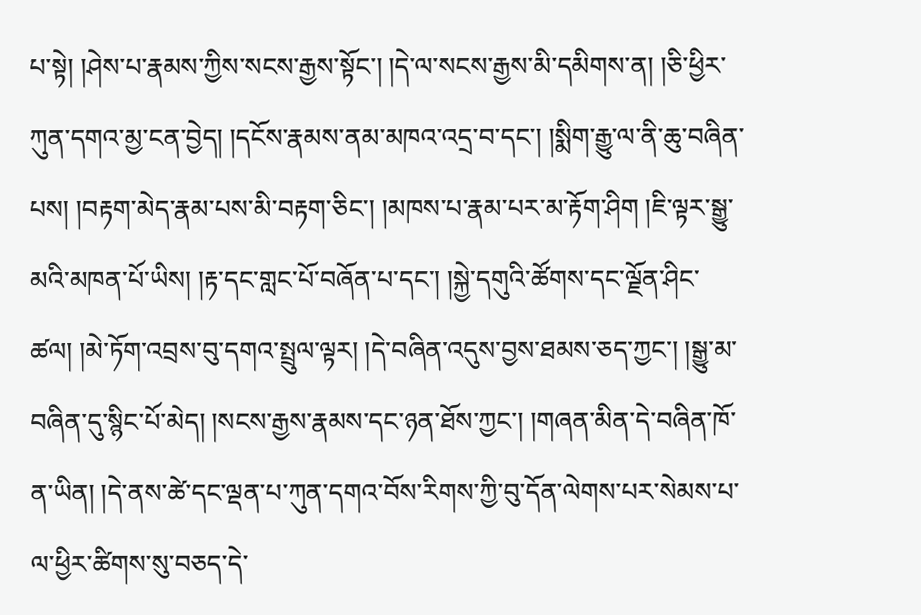པ་སྟེ། །ཤེས་པ་རྣམས་ཀྱིས་སངས་རྒྱས་སྟོང་། །དེ་ལ་སངས་རྒྱས་མི་དམིགས་ན། །ཅི་ཕྱིར་ཀུན་དགའ་མྱ་ངན་བྱེད། །དངོས་རྣམས་ནམ་མཁའ་འདྲ་བ་དང་། །སྨིག་རྒྱུ་ལ་ནི་ཆུ་བཞིན་པས། །བརྟག་མེད་རྣམ་པས་མི་བརྟག་ཅིང་། །མཁས་པ་རྣམ་པར་མ་རྟོག་ཤིག །ཇི་ལྟར་སྒྱུ་མའི་མཁན་པོ་ཡིས། །རྟ་དང་གླང་པོ་བཞོན་པ་དང་། །སྐྱེ་དགུའི་ཚོགས་དང་ལྗོན་ཤིང་ཚལ། །མེ་ཏོག་འབྲས་བུ་དགའ་སྤྲུལ་ལྟར། །དེ་བཞིན་འདུས་བྱས་ཐམས་ཅད་ཀྱང་། །སྒྱུ་མ་བཞིན་དུ་སྙིང་པོ་མེད། །སངས་རྒྱས་རྣམས་དང་ཉན་ཐོས་ཀྱང་། །གཞན་མིན་དེ་བཞིན་ཁོ་ན་ཡིན། །དེ་ནས་ཚེ་དང་ལྡན་པ་ཀུན་དགའ་བོས་རིགས་ཀྱི་བུ་དོན་ལེགས་པར་སེམས་པ་ལ་ཕྱིར་ཚིགས་སུ་བཅད་དེ་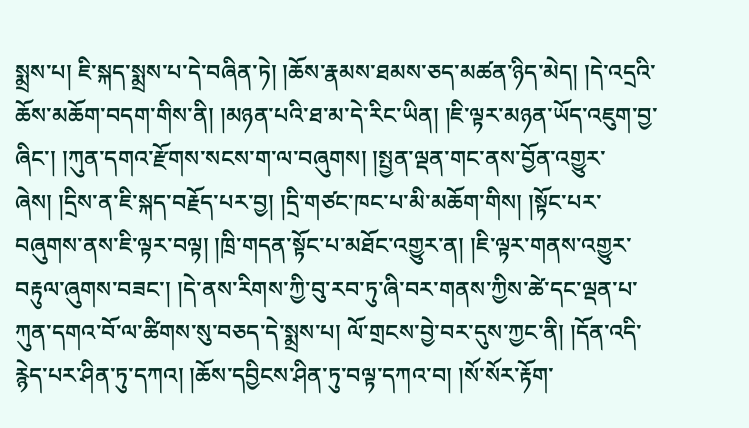སྨྲས་པ། ཇི་སྐད་སྨྲས་པ་དེ་བཞིན་ཏེ། །ཆོས་རྣམས་ཐམས་ཅད་མཚན་ཉིད་མེད། །དེ་འདྲའི་ཆོས་མཆོག་བདག་གིས་ནི། །མཉན་པའི་ཐ་མ་དེ་རིང་ཡིན། །ཇི་ལྟར་མཉན་ཡོད་འཇུག་བྱ་ཞིང་། །ཀུན་དགའ་རྫོགས་སངས་ག་ལ་བཞུགས། །སྤྱན་ལྡན་གང་ནས་བྱོན་འགྱུར་ཞེས། །དྲིས་ན་ཇི་སྐད་བརྗོད་པར་བྱ། །དྲི་གཙང་ཁང་པ་མི་མཆོག་གིས། །སྟོང་པར་བཞུགས་ནས་ཇི་ལྟར་བལྟ། །ཁྲི་གདན་སྟོང་པ་མཐོང་འགྱུར་ན། །ཇི་ལྟར་གནས་འགྱུར་བརྟུལ་ཞུགས་བཟང་། །དེ་ནས་རིགས་ཀྱི་བུ་རབ་ཏུ་ཞི་བར་གནས་ཀྱིས་ཚེ་དང་ལྡན་པ་ཀུན་དགའ་བོ་ལ་ཚིགས་སུ་བཅད་དེ་སྨྲས་པ། ལོ་གྲངས་བྱེ་བར་དུས་ཀྱང་ནི། །དོན་འདི་རྙེད་པར་ཤིན་ཏུ་དཀའ། །ཆོས་དབྱིངས་ཤིན་ཏུ་བལྟ་དཀའ་བ། །སོ་སོར་རྟོག་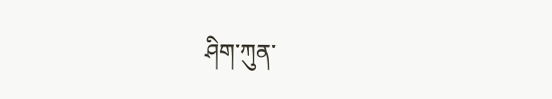ཤིག་ཀུན་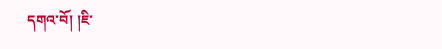དགའ་བོ། །ཇི་